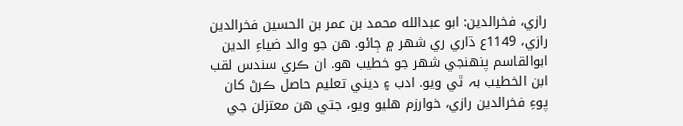رازي، فخرالدين: ابو عبدالله محمد بن عمر بن الحسين فخرالدين رازي، 1149ع ڌاري ري شھر ۾ ڄائو. هن جو والد ضياءِ الدين ابوالقاسم پنھنجي شھر جو خطيب هو. ان ڪري سندس لقب ابن الخطيب بہ ٿي ويو. ادب ۽ ديني تعليم حاصل ڪرڻ کان پوءِ فخرالدين رازي، خوارزم هليو ويو، جتي هن معتزلن جي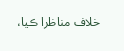خلاف مناظرا ڪيا،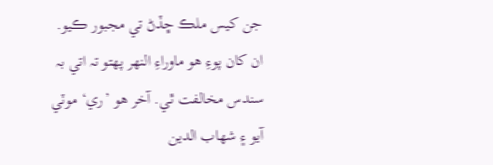جن کيس ملڪ ڇڏڻ تي مجبور ڪيو. ان کان پوءِ هو ماوراءِ النهر پهتو تہ اتي بہ سندس مخالفت ٿي. آخر هو ’ري‘ موٽي آيو ۽ شھاب الدين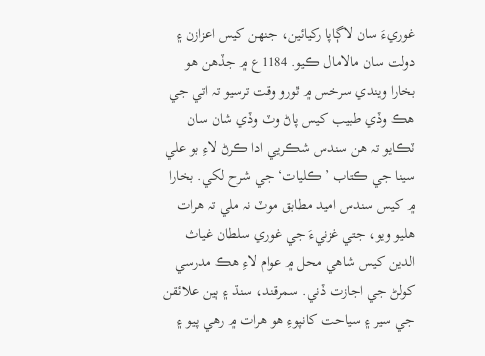غوريءَ سان لاڳاپا رکيائين، جنهن کيس اعزازن ۽ دولت سان مالامال ڪيو. 1184ع ۾ جڏهن هو بخارا ويندي سرخس ۾ ٿورو وقت ترسيو تہ اتي جي هڪ وڏي طبيب کيس پاڻ وٽ وڏي شان سان ٽڪايو تہ هن سندس شڪريي ادا ڪرڻ لاءِ بو علي سينا جي ڪتاب ’ڪليات‘ جي شرح لکي. بخارا ۾ کيس سندس اميد مطابق موٽ نہ ملي تہ هرات هليو ويو، جتي غزنيءَ جي غوري سلطان غياث الدين کيس شاهي محل ۾ عوام لاءِ هڪ مدرسي کولڻ جي اجازت ڏني. سمرقند، سنڌ ۽ ٻين علائقن جي سير ۽ سياحت کانپوءِ هو هرات ۾ رهي پيو ۽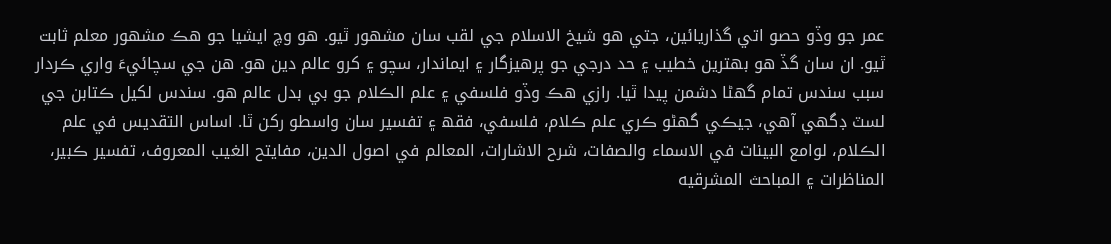عمر جو وڏو حصو اتي گذاريائين، جتي هو شيخ الاسلام جي لقب سان مشھور ٿيو. هو وچ ايشيا جو هڪ مشھور معلم ثابت ٿيو. ان سان گڏ هو بھترين خطيب ۽ حد درجي جو پرهيزگار ۽ ايماندار، سچو ۽ کرو عالم دين هو. هن جي سچائيءَ واري ڪردار سبب سندس تمام گهڻا دشمن پيدا ٿيا. رازي هڪ وڏو فلسفي ۽ علم الڪلام جو بي بدل عالم هو. سندس لکيل ڪتابن جي لسٽ ڊگهي آهي، جيڪي گهڻو ڪري علم ڪلام، فلسفي، فقھ ۽ تفسير سان واسطو رکن ٿا. اساس التقديس في علم الڪلام، لوامع البينات في الاسماء والصفات، شرح الاشارات، المعالم في اصول الدين، مفايتح الغيب المعروف، تفسير ڪبير، المناظرات ۽ المباحث المشرقيه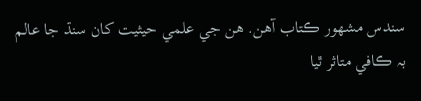سندس مشھور ڪتاب آهن. هن جي علمي حيثيت کان سنڌ جا عالم بہ ڪافي متاثر ٿيا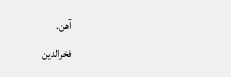آهن.
فخرالدين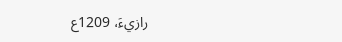رازيءَ، 1209ع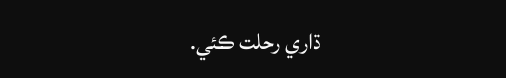ڌاري رحلت ڪئي.